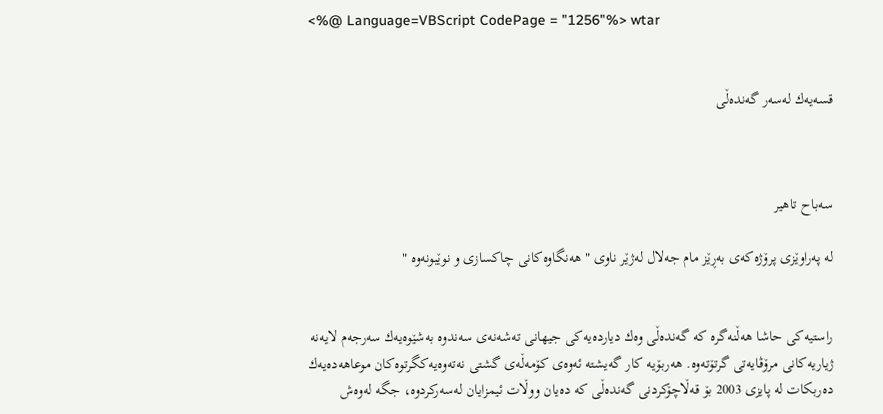<%@ Language=VBScript CodePage = "1256"%> wtar


قسه‌یه‌ك له‌سه‌ر گه‌نده‌ڵى



سه‌باح تاهیر

له‌ په‌راوێزى پرۆژه‌كه‌ى به‌ڕێز مام جه‌لال له‌ژێر ناوى " هه‌نگاوه‌كانى چاكسازى و نوێبونه‌وه‌ "


راستیه‌كى حاشا هه‌ڵنه‌گره‌ كه‌ گه‌نده‌ڵى وه‌ك دیارده‌یه‌كى جیهانى ته‌شه‌نه‌ى سه‌ندوه‌ به‌شێوه‌یه‌ك سه‌رجه‌م لایه‌نه‌ ژیاریه‌كانى مرۆڤایه‌تى گرتۆته‌وه‌. هه‌ربۆیه‌ كار گه‌یشته‌ ئه‌وه‌ى كۆمه‌ڵه‌ى گشتى نه‌ته‌وه‌یه‌كگرتوه‌كان موعاهه‌ده‌یه‌ك ده‌ربكات له‌ پایزى 2003 بۆ قه‌ڵاچۆكردنى گه‌نده‌ڵى كه‌ ده‌یان ووڵات ئیمزایان له‌سه‌ركردوه‌، جگه‌ له‌وه‌ش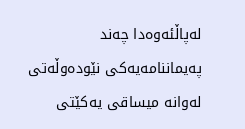له‌پاڵئه‌وه‌دا چه‌ند په‌یماننامه‌یه‌كى نێوده‌وڵه‌تى له‌وانه‌ میساقى یه‌كێتى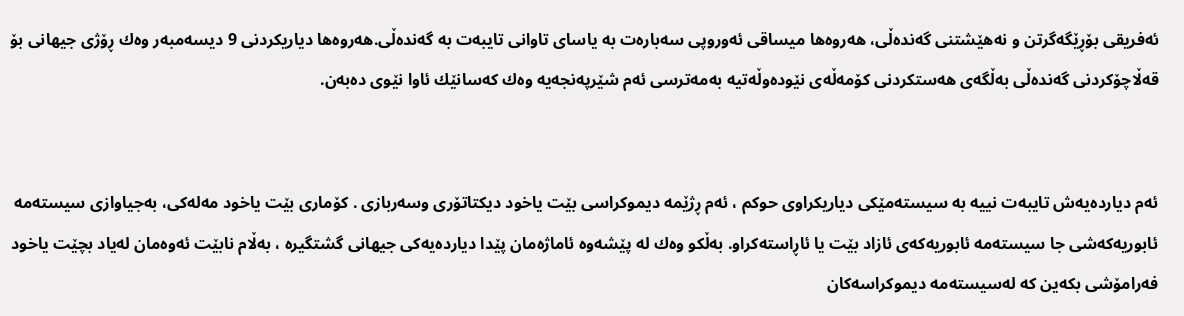ئه‌فریقى بۆڕێگه‌گرتن و نه‌هێشتنى گه‌نده‌ڵى، هه‌روه‌ها میساقى ئه‌وروپى سه‌باره‌ت به‌ یاساى تاوانى تایبه‌ت به‌ گه‌نده‌ڵى.هه‌روه‌ها دیاریكردنى 9 دیسه‌مبه‌ر وه‌ك ڕۆژى جیهانى بۆ قه‌ڵاچۆكردنى گه‌نده‌ڵى به‌ڵگه‌ى هه‌ستكردنى كۆمه‌ڵه‌ى نێوده‌وڵه‌تیه‌ به‌مه‌ترسى ئه‌م شێرپه‌نجه‌یه‌ وه‌ك كه‌سانێك ئاوا نێوى ده‌به‌ن.


ئه‌م دیارده‌یه‌ش تایبه‌ت نییه‌ به‌ سیسته‌مێكى دیاریكراوى حوكم ، ئه‌م ڕژێمه‌ دیموكراسى بێت یاخود دیكتاتۆرى وسه‌ربازى . كۆمارى بێت یاخود مه‌له‌كى، به‌جیاوازى سیسته‌مه‌ ئابوریه‌كه‌شى جا سیسته‌مه‌ ئابوریه‌كه‌ى ئازاد بێت یا ئاڕاسته‌كراو. به‌ڵكو وه‌ك له‌ پێشه‌وه‌ ئاماژه‌مان پێدا دیارده‌یه‌كى جیهانى گشتگیره‌ ، به‌ڵام نابێت ئه‌وه‌مان له‌یاد بچێت یاخود فه‌رامۆشى بكه‌ین كه‌ له‌سیسته‌مه‌ دیموكراسه‌كان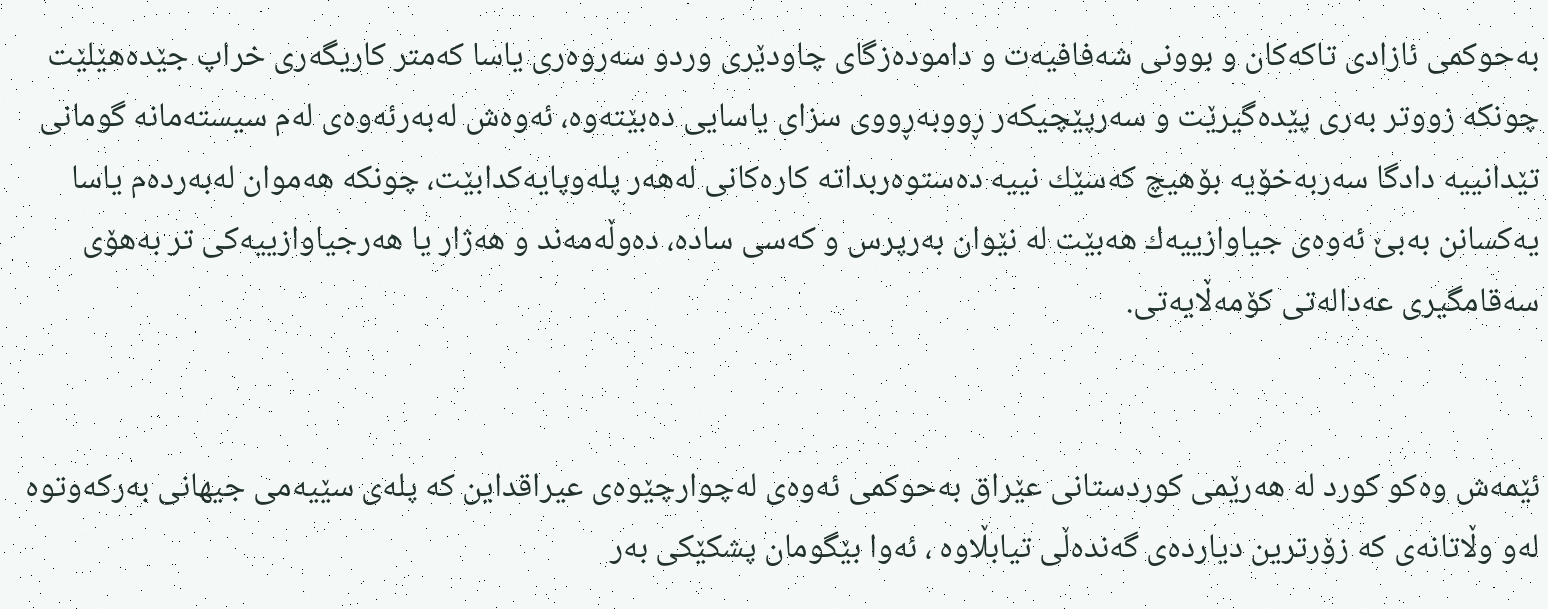به‌حوكمى ئازادى تاكه‌كان و بوونى شه‌فافیه‌ت و داموده‌زگاى چاودێرى وردو سه‌روه‌رى یاسا كه‌متر كاریگه‌رى خراپ جێده‌هێلێت چونكه‌ زووتر به‌رى پێده‌گیرێت و سه‌رپێچیكه‌ر ڕووبه‌ڕووى سزاى یاسایى ده‌بێته‌وه‌، ئه‌وه‌ش له‌به‌رئه‌وه‌ى له‌م سیسته‌مانه‌ گومانى تێدانییه‌ دادگا سه‌ربه‌خۆیه‌ بۆهیچ كه‌سێك نییه‌ ده‌ستوه‌ربداته‌ كاره‌كانى له‌هه‌ر پله‌وپایه‌كدابێت، چونكه‌ هه‌موان له‌به‌رده‌م یاسا یه‌كسانن به‌بێ ئه‌وه‌ى جیاوازییه‌ك هه‌بێت له‌ نێوان به‌رپرس و كه‌سى ساده‌، ده‌وڵه‌مه‌ند و هه‌ژار یا هه‌رجیاوازییه‌كى تر به‌هۆى سه‌قامگیرى عه‌داله‌تى كۆمه‌ڵایه‌تى.


ئێمه‌ش وه‌كو كورد له‌ هه‌رێمى كوردستانى عێراق به‌حوكمى ئه‌وه‌ى له‌چوارچێوه‌ى عیراقداین كه‌ پله‌ى سێیه‌مى جیهانى به‌ركه‌وتوه‌ له‌و وڵاتانه‌ى كه‌ زۆرترین دیارده‌ى گه‌نده‌ڵى تیابڵاوه‌ ، ئه‌وا بێگومان پشكێكى به‌ر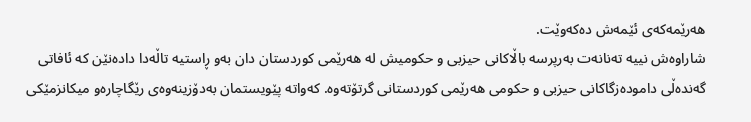هه‌رێمه‌كه‌ى ئێمه‌ش ده‌كه‌وێت.
شاراوه‌ش نییه‌ ته‌نانه‌ت به‌رپرسه‌ باڵاكانى حیزبى و حكومیش له‌ هه‌رێمى كوردستان دان به‌و ڕاستیه‌ تاڵه‌دا داده‌نێن كه‌ ئافاتى گه‌نده‌ڵى داموده‌زگاكانى حیزبى و حكومى هه‌رێمى كوردستانى گرتۆته‌وه‌. كه‌واته‌ پێویستمان به‌دۆزینه‌وه‌ى رێگاچاره‌و میكانزمێكى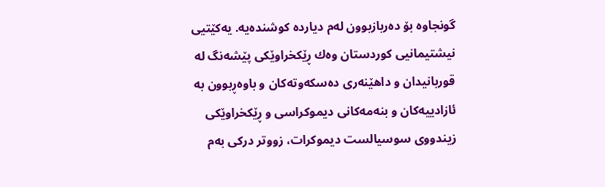گونجاوه‌ بۆ ده‌ربازبوون له‌م دیارده‌ كوشنده‌یه‌. یه‌كێتیى نیشتیمانیى كوردستان وه‌ك ڕێكخراوێكى پێشه‌نگ له‌ قوربانیدان و داهێنه‌رى ده‌سكه‌وته‌كان و باوه‌ڕبوون به‌ ئازادییه‌كان و بنه‌مه‌كانى دیموكراسى و ڕێكخراوێكى زیندووى سوسیالست دیموكرات، زووتر دركى به‌م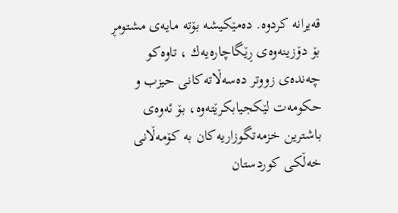قه‌یرانه‌ كردوه‌. ده‌مێكیشه‌ بۆته‌ مایه‌ى مشتومڕ بۆ دۆزینه‌وه‌ى ڕێگاچاره‌یه‌ك ، تاوه‌كو چه‌نده‌ى زووتر ده‌سه‌ڵاته‌كانى حیزب و حكومه‌ت لێكجیابكرێته‌وه‌، بۆ ئه‌وه‌ى باشترین خزمه‌تگوزاریه‌كان به‌ كۆمه‌ڵانى خه‌ڵكى كوردستان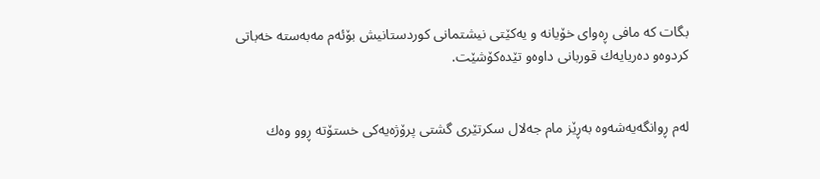بگات كه‌ مافى ڕه‌واى خۆیانه‌ و یه‌كێتى نیشتمانى كوردستانیش بۆئه‌م مه‌به‌سته‌ خه‌باتى كردوه‌و ده‌ریایه‌ك قوربانى داوه‌و تێده‌كۆشێت.


له‌م ڕوانگه‌یه‌شه‌وه‌ به‌ڕێز مام جه‌لال سكرتێرى گشتى پرۆژه‌یه‌كى خستۆته‌ ڕوو وه‌ك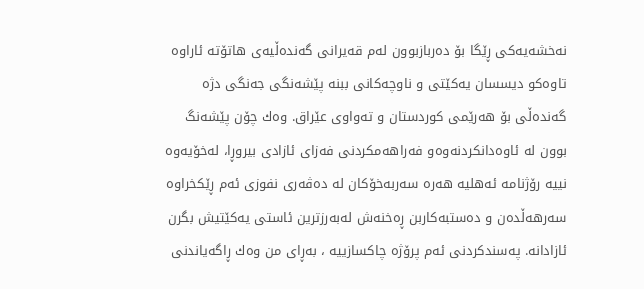نه‌خشه‌یه‌كى ڕێگا بۆ ده‌ربازبوون له‌م قه‌یرانى گه‌نده‌ڵیه‌ى هاتۆته‌ ئاراوه‌ تاوه‌كو دیسسان یه‌كێتى و ناوچه‌كانى ببنه‌ پێشه‌نگى جه‌نگى دژه‌ گه‌نده‌ڵى بۆ هه‌رێمى كوردستان و ته‌واوى عێراق. وه‌ك چۆن پێشه‌نگ بوون له‌ ئاوه‌دانكردنه‌وه‌و فه‌راهه‌مكردنى فه‌زاى ئازادى بیروڕا، له‌خۆیه‌وه‌ نییه‌ رۆژنامه‌ ئه‌هلیه‌ هه‌ره‌ سه‌ربه‌خۆكان له‌ ده‌ڤه‌رى نفوزى ئه‌م ڕێكخراوه‌ سه‌رهه‌ڵده‌ن و ده‌ستبه‌كاربن ڕه‌خنه‌ش له‌به‌رزترین ئاستى یه‌كێتیش بگرن ئازادانه‌. په‌سندكردنى ئه‌م پرۆژه‌ چاكسازییه‌ ، به‌ڕاى من وه‌ك ڕاگه‌یاندنى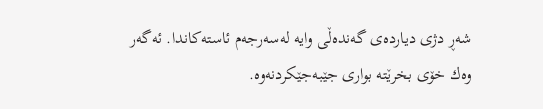شه‌ڕ دژى دیارده‌ى گه‌نده‌ڵى وایه‌ له‌سه‌رجه‌م ئاسته‌كاندا. ئه‌گه‌ر وه‌ك خۆى بخرێته‌ بوارى جێبه‌جێكردنه‌وه‌.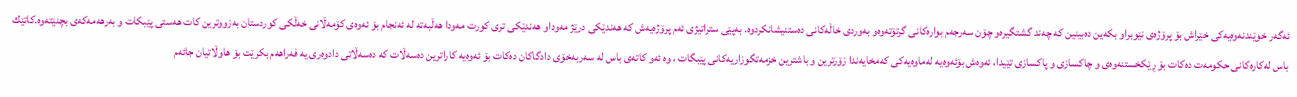ئه‌گه‌ر خوێندنه‌وه‌یه‌كى خێراش بۆ پرۆژه‌ى نێوبراو بكه‌ین ده‌بینین كه‌ چه‌ند گشتگیره‌و چۆن سه‌رجه‌م بواره‌كانى گرتۆته‌وه‌و به‌وردى خاڵه‌كانى ده‌ستنیشانكردوه‌. به‌پێى ستراتیژى ئه‌م پرۆژه‌یه‌ش كه‌ هه‌ندێكى درێژ مه‌وداو هه‌ندێكى ترى كورت مه‌ودا هه‌ڵبه‌ته‌ له‌ ئه‌نجام بۆ ئه‌وه‌ى كۆمه‌ڵانى خه‌ڵكى كوردستان به‌زووترین كات هه‌ستى پێبكات و به‌رهه‌مه‌كه‌ى بچنێته‌وه‌.كاتێك باس له‌كاره‌كانى حكومه‌ت ده‌كات بۆ ڕێكخستنه‌وه‌ى و چاكسازى و پاكسازى تێیدا، ئه‌وه‌ش بۆئه‌وه‌یه‌ له‌ماوه‌یه‌كى كه‌مخایه‌ندا زۆرترین و باشترین خزمه‌تگوزاریه‌كانى پێبگات ، وه‌ ئه‌و كاته‌ى باس له‌ سه‌ربه‌خۆى دادگاكان ده‌كات بۆ ئه‌وه‌یه‌ كاراترین ده‌سه‌ڵات كه‌ ده‌سه‌ڵاتى دادوه‌رى یه‌ فه‌راهه‌م بكرێت بۆ هاوڵاتیان جائه‌م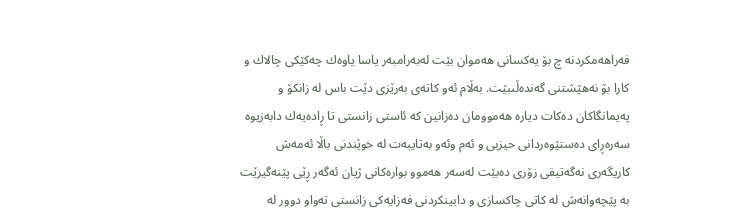فه‌راهه‌مكردنه‌ چ بۆ یه‌كسانى هه‌موان بێت له‌به‌رامبه‌ر یاسا یاوه‌ك چه‌كێكى چالاك و كارا بۆ نه‌هێشتنى گه‌نده‌ڵىبێت. به‌ڵام ئه‌و كاته‌ى به‌رێزى دێت باس له‌ زانكۆ و په‌یمانگاكان ده‌كات دیاره‌ هه‌موومان ده‌زانین كه‌ ئاستى زانستى تا ڕاده‌یه‌ك دابه‌زیوه‌ سه‌ره‌ڕاى ده‌ستێوه‌ردانى حیزبى و ئه‌م وئه‌و به‌تایبه‌ت له‌ خوێندنى باڵا ئه‌مه‌ش كاریگه‌رى نه‌گه‌تیفى زۆرى ده‌بێت له‌سه‌ر هه‌موو بواره‌كانى ژیان ئه‌گه‌ر ڕێى پێنه‌گیرێت به‌ پێچه‌وانه‌ش له‌ كاتى چاكسازى و دابینكردنى فه‌زایه‌كى زانستى ته‌واو دوور له‌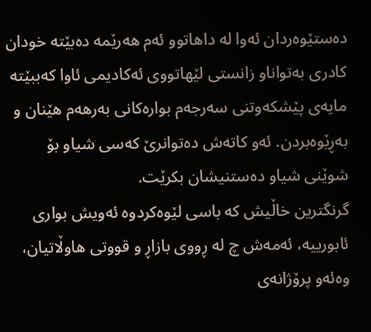ده‌ستێوه‌ردان ئه‌وا له‌ داهاتوو ئه‌م هه‌رێمه‌ ده‌بێته‌ خودان كادرى به‌تواناو زانستى لێهاتووى ئه‌كادیمى ئاوا كه‌ببێته‌ مایه‌ى پێشكه‌وتنى سه‌رجه‌م بواره‌كانى به‌رهه‌م هێنان و به‌ڕێوه‌بردن. ئه‌و كاته‌ش ده‌توانرێ كه‌سى شیاو بۆ شوێنى شیاو ده‌ستنیشان بكرێت.
گرنگترین خاڵیش كه‌ باسى لێوه‌كردوه‌ ئه‌ویش بوارى ئابورییه‌، ئه‌مه‌ش چ له‌ ڕووى بازاڕ و قووتى هاوڵاتیان، وه‌ئه‌و پرۆژانه‌ى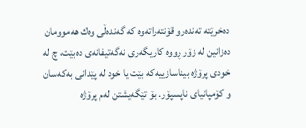ده‌خرێته‌ ته‌نده‌رو قۆنته‌راته‌وه‌ كه‌ گه‌نده‌ڵى وه‌ك هه‌موومان ده‌زانین له‌ زۆر ڕووه‌ كاریگه‌رى نه‌گه‌تیفانه‌ى ده‌بێت، چ له‌ خودى پرۆژه‌ بیناسازییه‌كه‌ بێت یا خود له‌ پێدانى به‌كه‌سان و كۆمپانیای ناپسپۆر. بۆ تێگه‌یشتن له‌م پرۆژه‌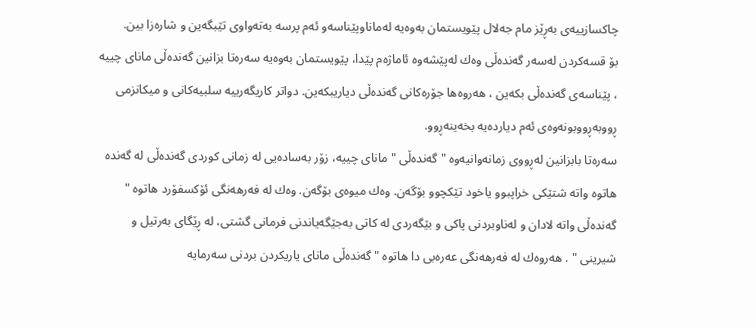چاكسازییه‌ى به‌ڕێز مام جه‌لال پێویستمان به‌وه‌یه‌ له‌ماناوپێناسه‌و ئه‌م پرسه‌ به‌ته‌واوى تێبگه‌ین و شاره‌زا بین.
بۆ قسه‌كردن له‌سه‌ر گه‌نده‌ڵى وه‌ك له‌پێشه‌وه‌ ئاماژه‌م پێدا، پێویستمان به‌وه‌یه‌ سه‌ره‌تا بزانین گه‌نده‌ڵى ماناى چییه‌ ، پێناسه‌ى گه‌نده‌ڵى بكه‌ین ، هه‌روه‌ها جۆره‌كانى گه‌نده‌ڵى دیاریبكه‌ین. دواتر كاریگه‌رییه‌ سلبیه‌كانى و میكانزمى ڕووبه‌ڕووبونه‌وه‌ى ئه‌م دیارده‌یه‌ بخه‌ینه‌ڕوو.
سه‌ره‌تا بابزانین له‌ڕووى زمانه‌وانیه‌وه‌ " گه‌نده‌ڵى " ماناى چییه‌، زۆر به‌ساده‌یى له‌ زمانى كوردى گه‌نده‌ڵى له‌ گه‌نده‌ هاتوه‌ واته‌ شتێكى خراپبوو یاخود تێكچوو بۆگه‌ن. وه‌ك میوه‌ى بۆگه‌ن. وه‌ك له‌ فه‌رهه‌نگى ئۆكسفۆرد هاتوه‌ " گه‌نده‌ڵى واته‌ لادان و له‌ناوبردنى پاكى و بێگه‌ردى له‌ كاتى به‌جێگه‌یاندنى فرمانى گشتى، له‌ ڕێگاى به‌رتیل و شیرینى " . هه‌روه‌ك له‌ فه‌رهه‌نگى عه‌ره‌بى دا هاتوه‌ " گه‌نده‌ڵى ماناى یاریكردن بردنى سه‌رمایه‌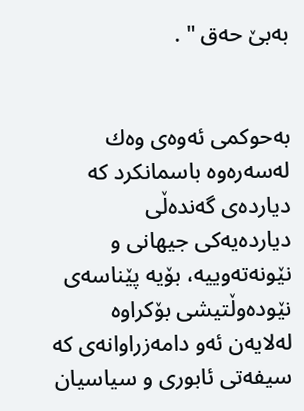به‌بێ حه‌ق " .


به‌حوكمى ئه‌وه‌ى وه‌ك له‌سه‌ره‌وه‌ باسمانكرد كه‌ دیارده‌ى گه‌نده‌ڵى دیارده‌یه‌كى جیهانى و نێونه‌ته‌وییه‌، بۆیه‌ پێناسه‌ى نێوده‌وڵتیشى بۆكراوه‌ له‌لایه‌ن ئه‌و دامه‌زراوانه‌ى كه‌ سیفه‌تى ئابورى و سیاسیان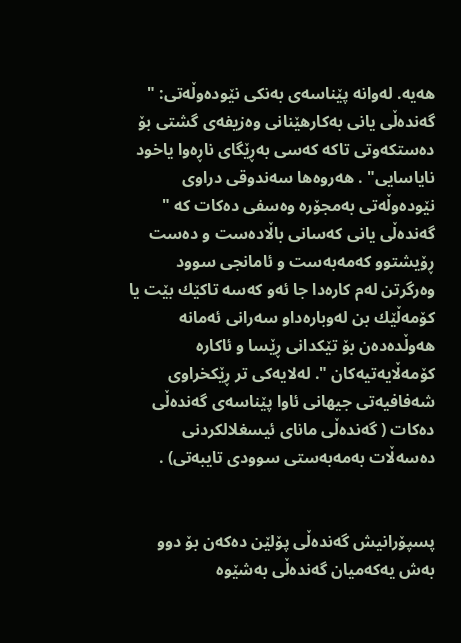هه‌یه‌. له‌وانه‌ پێناسه‌ى به‌نكى نێوده‌وڵه‌تى: " گه‌نده‌ڵى یانى به‌كارهێنانى وه‌زیفه‌ى گشتى بۆ ده‌ستكه‌وتى تاكه‌ كه‌سى به‌ڕێگاى ناڕه‌وا یاخود نایاسایى" . هه‌روه‌ها سه‌ندوقى دراوى نێوده‌وڵه‌تى به‌مجۆره‌ وه‌سفى ده‌كات كه‌ " گه‌نده‌ڵى یانى كه‌سانى باڵاده‌ست و ده‌ست ڕۆیشتوو كه‌مه‌به‌ست و ئامانجى سوود وه‌رگرتن له‌م كاره‌دا جا ئه‌و كه‌سه‌ تاكێك بێت یا كۆمه‌ڵێك بن له‌وباره‌داو سه‌رانى ئه‌مانه‌ هه‌وڵده‌ده‌ن بۆ تێكدانى ڕێسا و ئاكاره‌ كۆمه‌ڵایه‌تیه‌كان ". له‌لایه‌كى تر ڕێكخراوى شه‌فافیه‌تى جیهانى ئاوا پێناسه‌ى گه‌نده‌ڵى ده‌كات ( گه‌نده‌ڵى ماناى ئیسغلالكردنى ده‌سه‌ڵات به‌مه‌به‌ستى سوودى تایبه‌تى) .


پسپۆرانیش گه‌نده‌ڵى پۆلێن ده‌كه‌ن بۆ دوو به‌ش یه‌كه‌میان گه‌نده‌ڵى به‌شێوه‌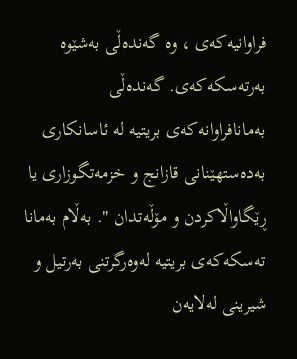فراوانیه‌كه‌ى ، وه‌ گه‌نده‌ڵى به‌شێوه‌ به‌رته‌سكه‌كه‌ى. گه‌نده‌ڵى به‌مانافراوانه‌كه‌ى بریتیه‌ له‌ ئاسانكارى به‌ده‌ستهێنانى قازانج و خزمه‌تگوزارى یا ڕێگاواڵاكردن و مۆڵه‌تدان ". به‌ڵام به‌مانا ته‌سكه‌كه‌ى بریتیه‌ له‌وه‌رگرتنى به‌رتیل و شیرینى له‌لایه‌ن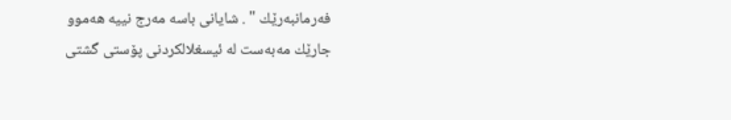فه‌رمانبه‌رێك " . شایانى باسه‌ مه‌رج نییه‌ هه‌موو جارێك مه‌به‌ست له‌ ئیسغلالكردنى پۆستى گشتى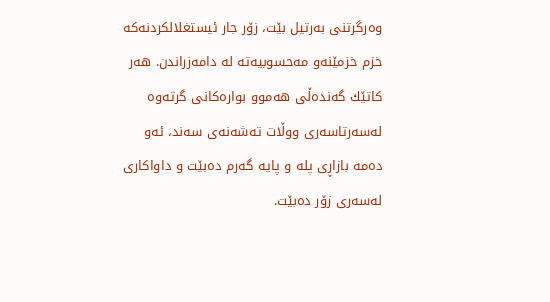وه‌رگرتنى به‌رتیل بێت، زۆر جار ئیستغلالكردنه‌كه‌ خزم خزمێنه‌و مه‌حسوبیه‌ته‌ له‌ دامه‌زراندن. هه‌ر كاتێك گه‌نده‌ڵى هه‌موو بواره‌كانى گرته‌وه‌ له‌سه‌رتاسه‌رى ووڵات ته‌شه‌نه‌ى سه‌ند، ئه‌و ده‌مه‌ بازاڕى پله‌ و پایه‌ گه‌رم ده‌بێت و داواكارى له‌سه‌رى زۆر ده‌بێت.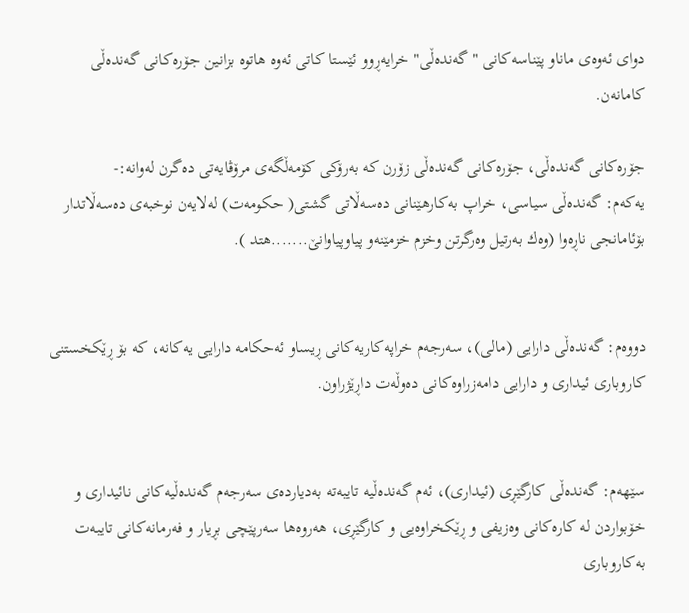دواى ئه‌وه‌ى ماناو پێناسه‌كانى " گه‌نده‌ڵى" خرایه‌ڕوو ئێستا كاتى ئه‌وه‌ هاتوه‌ بزانین جۆره‌كانى گه‌نده‌ڵى كامانه‌ن.

جۆره‌كانى گه‌نده‌ڵى، جۆره‌كانى گه‌نده‌ڵى زۆرن كه‌ به‌رۆكى كۆمه‌ڵگه‌ى مرۆڤایه‌تى ده‌گرن له‌وانه‌:-
یه‌كه‌م: گه‌نده‌ڵى سیاسى، خراپ به‌كارهێنانى ده‌سه‌ڵاتى گشتى( حكومه‌ت) له‌لایه‌ن نوخبه‌ى ده‌سه‌ڵاتدار بۆئامانجى ناڕه‌وا (وه‌ك به‌رتیل وه‌رگرتن وخزم خزمێنه‌و پیاوپیاوانێ.......هتد ).


دووه‌م: گه‌نده‌ڵى دارایى (مالى)، سه‌رجه‌م خراپه‌كاریه‌كانى ڕیساو ئه‌حكامه‌ دارایى یه‌كانه‌، كه‌ بۆ ڕێكخستنى كاروبارى ئیدارى و دارایى دامه‌زراوه‌كانى ده‌وڵه‌ت داڕێژراون.


سێهه‌م: گه‌نده‌ڵى كارگێڕى (ئیدارى)، ئه‌م گه‌نده‌ڵیه‌ تایبه‌ته‌ به‌دیارده‌ى سه‌رجه‌م گه‌نده‌ڵیه‌كانى نائیدارى و خۆبواردن له‌ كاره‌كانى وه‌زیفى و ڕێكخراوه‌یى و كارگێڕى، هه‌روه‌ها سه‌رپێچى بڕیار و فه‌رمانه‌كانى تایبه‌ت به‌كاروبارى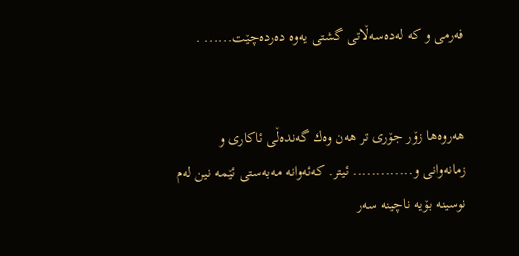فه‌رمى و كه‌ له‌ده‌سه‌ڵاتى گشتى یه‌وه‌ ده‌رده‌چێت...... .


هه‌روه‌ها زۆر جۆرى تر هه‌ن وه‌ك گه‌نده‌ڵى ئاكارى و زمانه‌وانى و............. ئیتر. كه‌ئه‌وانه‌ مه‌به‌ستى ئێمه‌ نین له‌م نوسینه‌ بۆیه‌ ناچینه‌ سه‌ر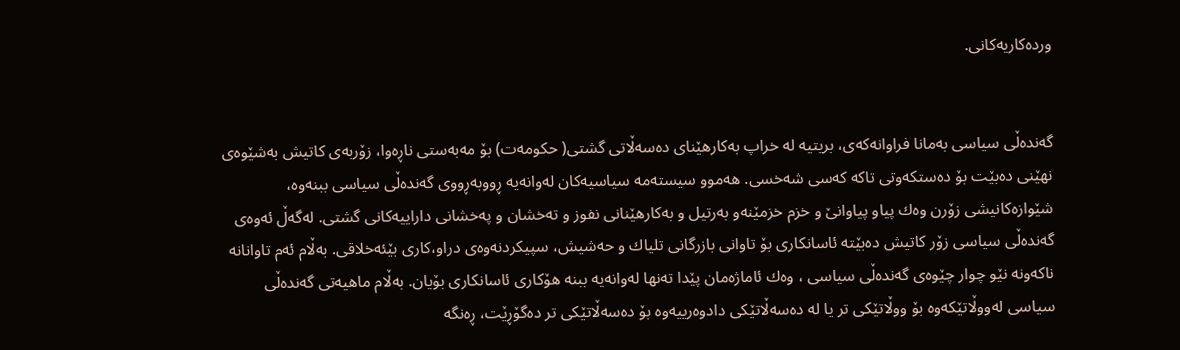ورده‌كاریه‌كانى.


گه‌نده‌ڵى سیاسى به‌مانا فراوانه‌كه‌ى، بریتیه‌ له‌ خراپ به‌كارهێناى ده‌سه‌ڵاتى گشتى( حكومه‌ت) بۆ مه‌به‌ستى ناڕه‌وا، زۆربه‌ى كاتیش به‌شێوه‌ى نهێنى ده‌بێت بۆ ده‌ستكه‌وتى تاكه‌ كه‌سى شه‌خسى. هه‌موو سیسته‌مه‌ سیاسیه‌كان له‌وانه‌یه‌ ڕووبه‌ڕووى گه‌نده‌ڵى سیاسى ببنه‌وه‌، شێوازه‌كانیشى زۆرن وه‌ك پیاو پیاوانێ و خزم خزمێنه‌و به‌رتیل و به‌كارهێنانى نفوز و ته‌خشان و په‌خشانى داراییه‌كانى گشتى. له‌گه‌ڵ ئه‌وه‌ى گه‌نده‌ڵى سیاسى زۆر كاتیش ده‌بێته‌ ئاسانكارى بۆ تاوانى بازرگانى تلیاك و حه‌شیش، سپیكردنه‌وه‌ى دراو،كارى بێئه‌خلاقى. به‌ڵام ئه‌م تاوانانه‌ ناكه‌ونه‌ نێو چوار چێوه‌ى گه‌نده‌ڵى سیاسى ، وه‌ك ئاماژه‌مان پێدا ته‌نها له‌وانه‌یه‌ ببنه‌ هۆكارى ئاسانكارى بۆیان. به‌ڵام ماهیه‌تى گه‌نده‌ڵى سیاسى له‌ووڵاتێكه‌وه‌ بۆ ووڵاتێكى تر یا له‌ ده‌سه‌ڵاتێكى دادوه‌رییه‌وه‌ بۆ ده‌سه‌ڵاتێكى تر ده‌گۆڕێت، ڕه‌نگه‌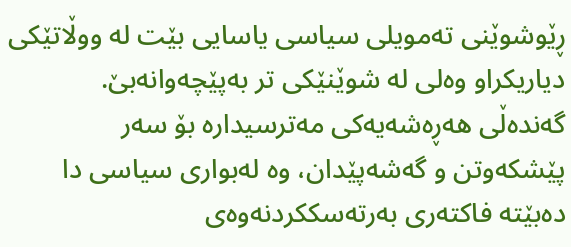ڕێوشوێنى ته‌مویلى سیاسى یاسایى بێت له‌ ووڵاتێكى دیاریكراو وه‌لى له‌ شوێنێكى تر به‌پێچه‌وانه‌بێ.
گه‌نده‌ڵى هه‌ڕه‌شه‌یه‌كى مه‌ترسیداره‌ بۆ سه‌ر پێشكه‌وتن و گه‌شه‌پێدان، وه‌ له‌بوارى سیاسی دا ده‌بێته‌ فاكته‌رى به‌رته‌سككردنه‌وه‌ى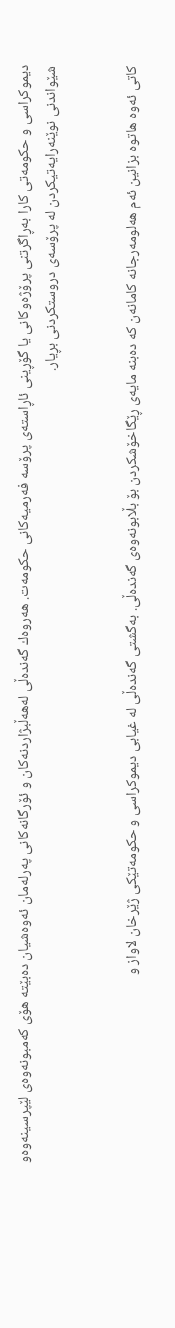دیموكراسى و حكومه‌تى كارا به‌ڕاگرتنى پرۆژه‌وكانى یا گۆڕینى ئاڕاسته‌ى پرۆسه‌ فه‌رمیه‌كانى حكومه‌ت. هه‌روه‌ك گه‌نده‌ڵى له‌هه‌ڵبژاردنه‌كان و ئۆرگانه‌كانى په‌رله‌مان ئه‌وه‌شیان ده‌بێته‌ هۆى كه‌مبونه‌وه‌ى لێپرسینه‌وه‌و شێواندنى نوێنه‌رایه‌تیكردن له‌ پرۆسه‌ى دروستكردنى بڕیار.


كاتى ئه‌وه‌ هاتوه‌ بزانین ئه‌م هه‌لومه‌رجانه‌ كامانه‌ن كه‌ ده‌بنه‌ مایه‌ى ڕێگاخۆشكردن بۆ بڵابونه‌وه‌ى گه‌نده‌ڵى. به‌گشتى گه‌نده‌ڵى له‌ غیابى دیموكراسى و حكومه‌تێكى ژێرخان لاواز و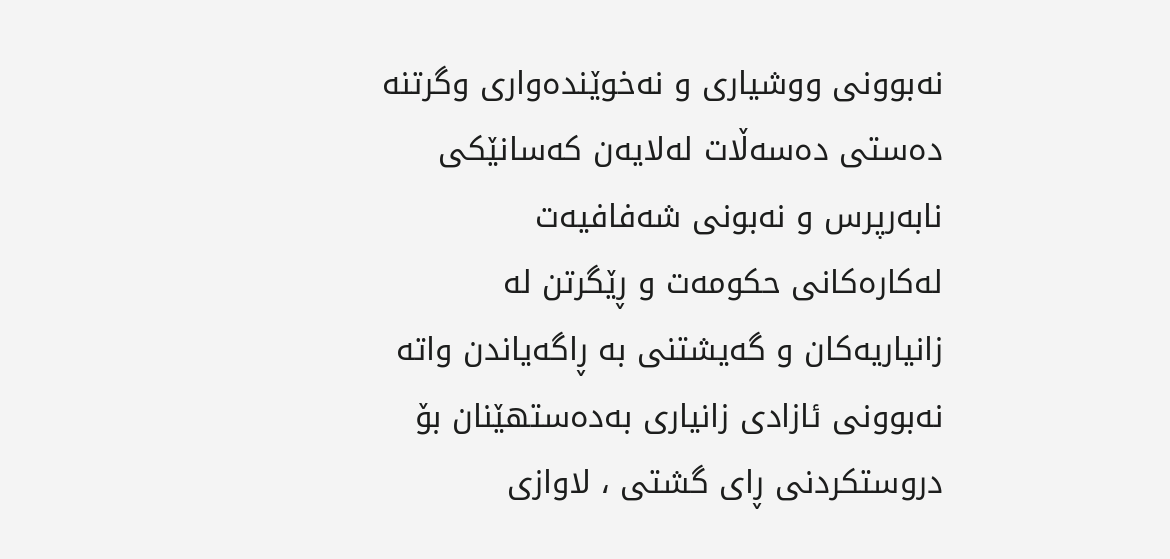نه‌بوونى ووشیارى و نه‌خوێنده‌وارى وگرتنه‌ ده‌ستى ده‌سه‌ڵات له‌لایه‌ن كه‌سانێكى نابه‌رپرس و نه‌بونى شه‌فافیه‌ت له‌كاره‌كانى حكومه‌ت و ڕێگرتن له‌ زانیاریه‌كان و گه‌یشتنى به‌ ڕاگه‌یاندن واته‌ نه‌بوونى ئازادى زانیارى به‌ده‌ستهێنان بۆ دروستكردنى ڕاى گشتى ، لاوازى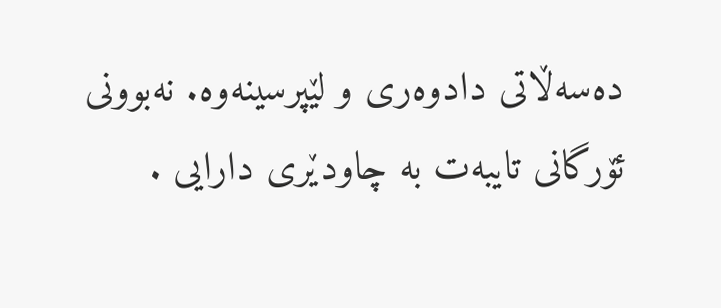ده‌سه‌ڵاتى دادوه‌رى و لێپرسینه‌وه‌. نه‌بوونى ئۆرگانى تایبه‌ت به‌ چاودێرى دارایى .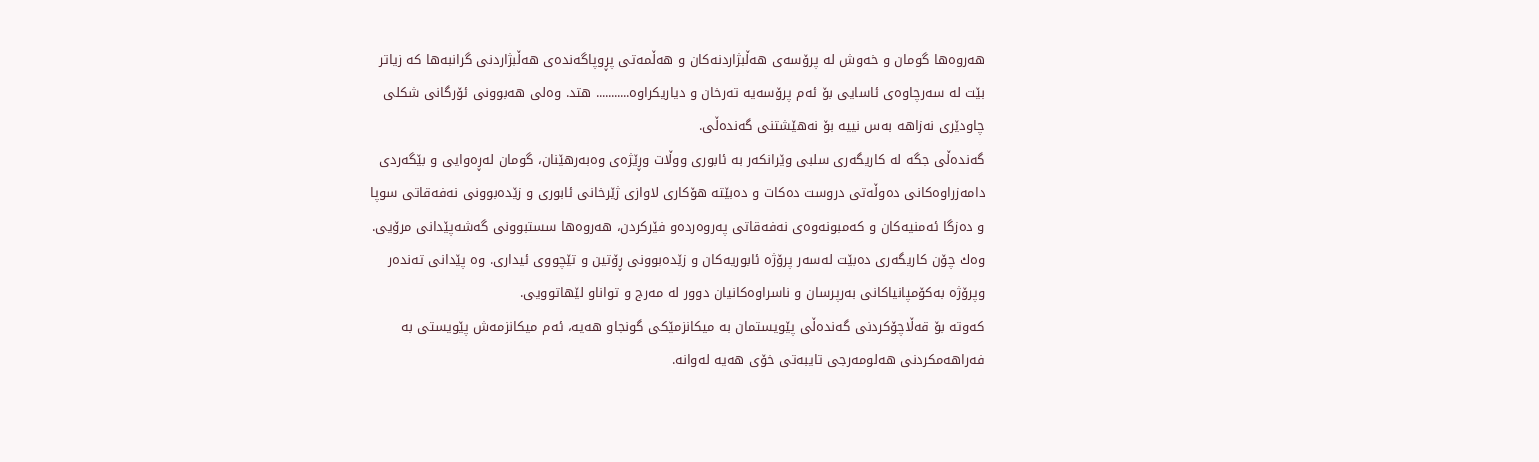هه‌روه‌ها گومان و خه‌وش له‌ پرۆسه‌ى هه‌ڵبژاردنه‌كان و هه‌ڵمه‌تى پڕوپاگه‌نده‌ى هه‌ڵبژاردنى گرانبه‌ها كه‌ زیاتر بێت له‌ سه‌رچاوه‌ى ئاسایى بۆ ئه‌م پرۆسه‌یه‌ ته‌رخان و دیاریكراوه‌........... هتد. وه‌لى هه‌بوونى ئۆرگانى شكلى چاودێرى نه‌زاهه‌ به‌س نییه‌ بۆ نه‌هێشتنى گه‌نده‌ڵى.
گه‌نده‌ڵى جگه‌ له‌ كاریگه‌رى سلبى وێرانكه‌ر به‌ ئابورى ووڵات وڕێژه‌ى وه‌به‌رهێنان، گومان له‌ڕه‌وایى و بێگه‌ردى دامه‌زراوه‌كانى ده‌وڵه‌تى دروست ده‌كات و ده‌بێته‌ هۆكارى لاوازى ژێرخانى ئابورى و زێده‌بوونى نه‌فه‌قاتى سوپا و ده‌زگا ئه‌منیه‌كان و كه‌مبونه‌وه‌ى نه‌فه‌قاتى په‌روه‌رده‌و فێركردن، هه‌روه‌ها سستبوونى گه‌شه‌پێدانى مرۆیى. وه‌ك چۆن كاریگه‌رى ده‌بێت له‌سه‌ر پرۆژه‌ ئابوریه‌كان و زێده‌بوونى ڕۆتین و تێچووى ئیدارى. وه‌ پێدانى ته‌نده‌ر وپرۆژه‌ به‌كۆمپانیاكانى به‌رپرسان و ناسراوه‌كانیان دوور له‌ مه‌رج و تواناو لێهاتوویى.
كه‌وته‌ بۆ قه‌ڵاچۆكردنى گه‌نده‌ڵى پێویستمان به‌ میكانزمێكى گونجاو هه‌یه‌، ئه‌م میكانزمه‌ش پێویستى به‌ فه‌راهه‌مكردنى هه‌لومه‌رجى تایبه‌تى خۆى هه‌یه‌ له‌وانه‌.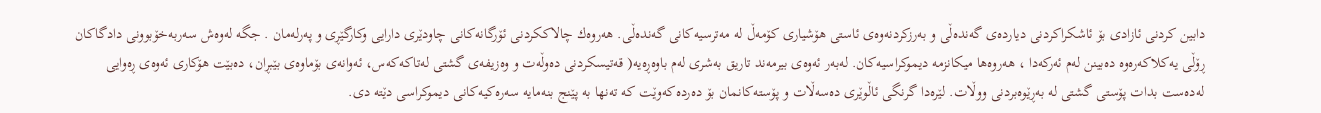دابین كردنى ئازادى بۆ ئاشكراكردنى دیارده‌ى گه‌نده‌ڵى و به‌رزكردنه‌وه‌ى ئاستى هۆشیارى كۆمه‌ڵ له‌ مه‌ترسیه‌كانى گه‌نده‌ڵى. هه‌روه‌ك چالاككردنى ئۆرگانه‌كانى چاودێرى دارایى وكارگێڕى و په‌رله‌مان . جگه‌ له‌وه‌ش سه‌ربه‌خۆبوونى دادگاكان ڕۆڵى یه‌كلاكه‌ره‌وه‌ ده‌بینن له‌م ئه‌ركه‌دا ، هه‌روه‌ها میكانزمه‌ دیموكراسیه‌كان. له‌به‌ر ئه‌وه‌ى بیرمه‌ند تاریق به‌شرى له‌م باوه‌ڕه‌یه‌( قه‌تیسكردنى ده‌وڵه‌ت و وه‌زیفه‌ى گشتى له‌تاكه‌كه‌س، ئه‌وانه‌ى بۆماوه‌ى بێبڕان، ده‌بێت هۆكارى ئه‌وه‌ى ڕه‌وایى له‌ده‌ست بدات پۆستى گشتى له‌ به‌ڕێوه‌بردنى ووڵات. لێره‌دا گرنگى ئاڵوێرى ده‌سه‌ڵات و پۆسته‌كانمان بۆ ده‌رده‌كه‌وێت كه‌ ته‌نها به‌ پێنج بنه‌مایه‌ سه‌ره‌كیه‌كانى دیموكراسى دێته‌ دى.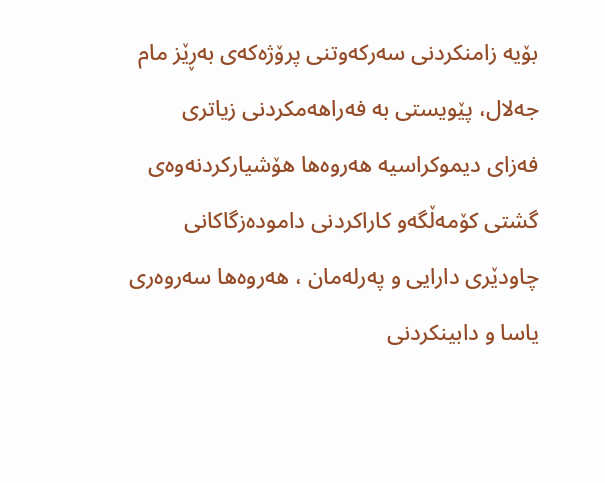بۆیه‌ زامنكردنى سه‌ركه‌وتنى پرۆژه‌كه‌ى به‌ڕێز مام جه‌لال، پێویستى به‌ فه‌راهه‌مكردنى زیاترى فه‌زاى دیموكراسیه‌ هه‌روه‌ها هۆشیاركردنه‌وه‌ى گشتى كۆمه‌ڵگه‌و كاراكردنى داموده‌زگاكانى چاودێرى دارایى و په‌رله‌مان ، هه‌روه‌ها سه‌روه‌رى یاسا و دابینكردنى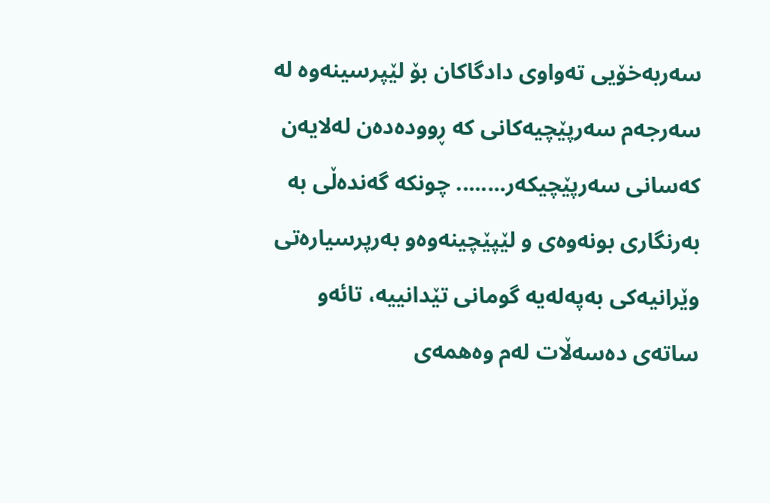سه‌ربه‌خۆیى ته‌واوى دادگاكان بۆ لێپرسینه‌وه‌ له‌ سه‌رجه‌م سه‌رپێچیه‌كانى كه‌ ڕووده‌ده‌ن له‌لایه‌ن كه‌سانى سه‌رپێچیكه‌ر........ چونكه‌ گه‌نده‌ڵى به‌ به‌رنگارى بونه‌وه‌ی و لێپێچینه‌وه‌و به‌رپرسیاره‌تى وێرانیه‌كى به‌په‌له‌یه‌ گومانى تێدانییه‌، تائه‌و ساته‌ى ده‌سه‌ڵات له‌م وه‌همه‌ى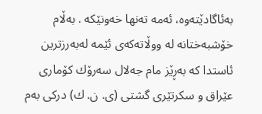به‌ئاگادێته‌وه‌، ئه‌مه‌ ته‌نها خه‌ونێكه‌ . به‌ڵام خۆشبه‌ختانه‌ له‌ ووڵاته‌كه‌ى ئێمه‌ له‌به‌رزترین ئاستدا كه‌ به‌ڕێز مام جه‌لال سه‌رۆك كۆمارى عێراق و سكرتێرى گشتى (ى. ن. ك) دركى به‌م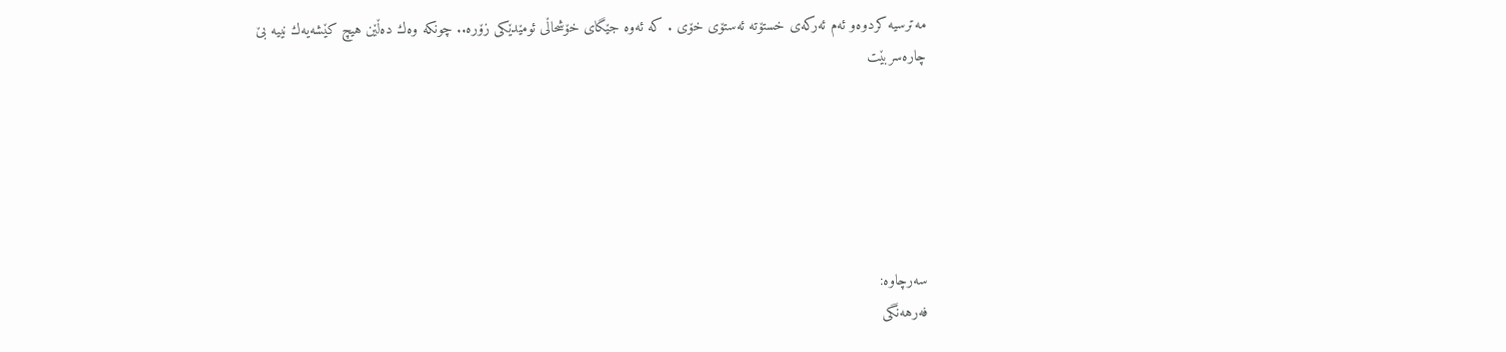مه‌ترسیه‌ كردوه‌و ئه‌م ئه‌ركه‌ى خستۆته‌ ئه‌ستۆى خۆى . كه‌ ئه‌وه‌ جێگاى خۆشحاڵى ئومێدێكى زۆره‌.. چونكه‌ وه‌ك ده‌ڵێن هیچ كێشه‌یه‌ك نییه‌ بێ چاره‌سربێت






سه‌رچاوه‌:
فه‌رهه‌نگى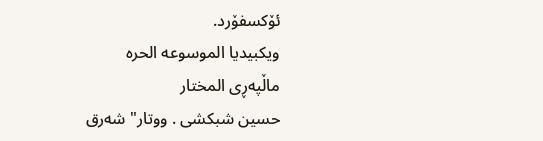ئۆكسفۆرد.
ویكبیدیا الموسوعه‌ الحره‌
ماڵپه‌ڕى المختار
حسین شبكشى . ووتار" شه‌رق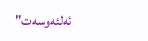ئه‌لئه‌وسه‌ت"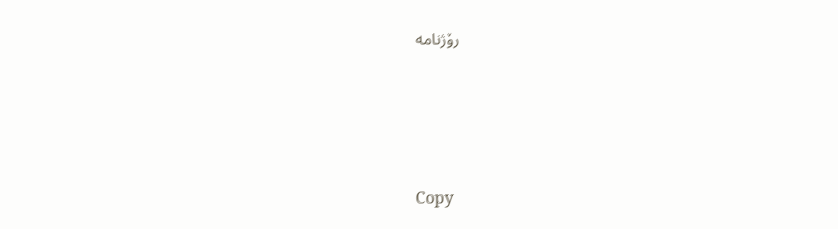رۆژنامه‌






Copy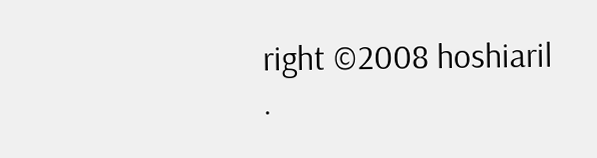right ©2008 hoshiaril .